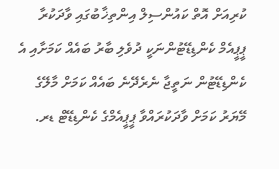ކުރިއަށް އޮތް ކައުންސިލް އިންތިޚާބުގައި ވާދަކުރާ ޕީޕީއެމް ކެންޑިޑޭޓުންނަކީ ދުވެލި ބާރު ބައެއް ކަމަށާއި އެ ކެންޑިޑޭޓުން ނަތީޖާ ނެރެދޭނެ ބައެއް ކަމަށް މާލޭގެ މޭޔަރު ކަމަށް ވާދަކުރައްވާ ޕީޕީއެމްގެ ކެންޑިޑޭޓް ޑރ.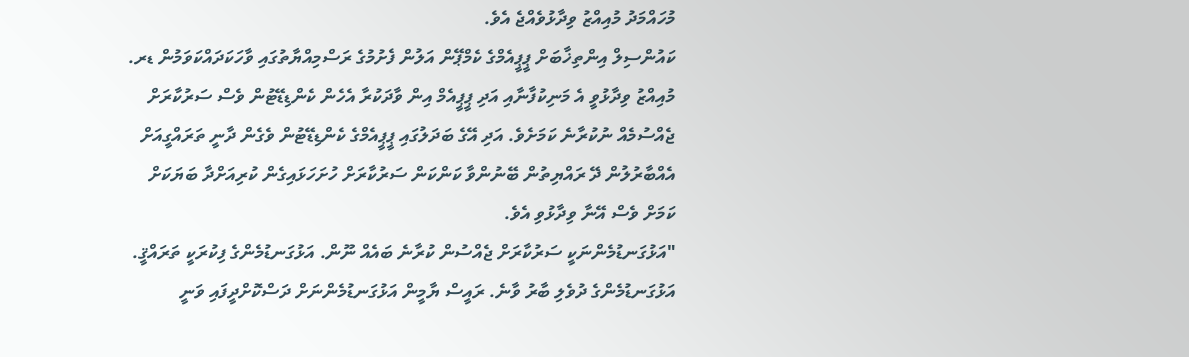މުހައްމަދު މުއިއްޒު ވިދާޅުވެއްޖެ އެވެ.
ކައުންސިލް އިންތިޚާބަށް ޕީޕީއެމްގެ ކެމްޕޭން އަލުން ފެށުމުގެ ރަސްމިއްޔާތުގައި ވާހަކަދައްކަވަމުން ޑރ. މުއިއްޒު ވިދާޅުވީ އެ މަނިކުފާނާއި އަދި ޕީޕީއެމް އިން ވާދަކުރާ އެހެން ކެންޑިޑޭޓުން ވެސް ސަރުކާރަށް ޖެއްސުމެއް ނުކުރާނެ ކަމަށެވެ. އަދި އޭގެ ބަދަލުގައި ޕީޕީއެމްގެ ކެންޑިޑޭޓުން ވެގެން ދާނީ ތަރައްގީއަށް އެއްބާރުލުން ދޭ ރައްޔިތުން ބޭނުންވާ ކަންކަން ސަރުކާރަށް ހުށަހަޅައިގެން ކުރިއަށްދާ ބަޔަކަށް ކަމަށް ވެސް އޭނާ ވިދާޅުވި އެވެ.
"އަޅުގަނޑުމެންނަކީ ސަރުކާރަށް ޖެއްސުން ކުރާނެ ބައެއް ނޫން. އަޅުގަނޑުމެންގެ ފިކުރަކީ ތަރައްޤީ. އަޅުގަނޑުމެންގެ ދުވެލި ބާރު ވާނެ. ރައީސް ޔާމީން އަޅުގަނޑުމެންނަށް ދަސްކޮށްދީފައި ވަނީ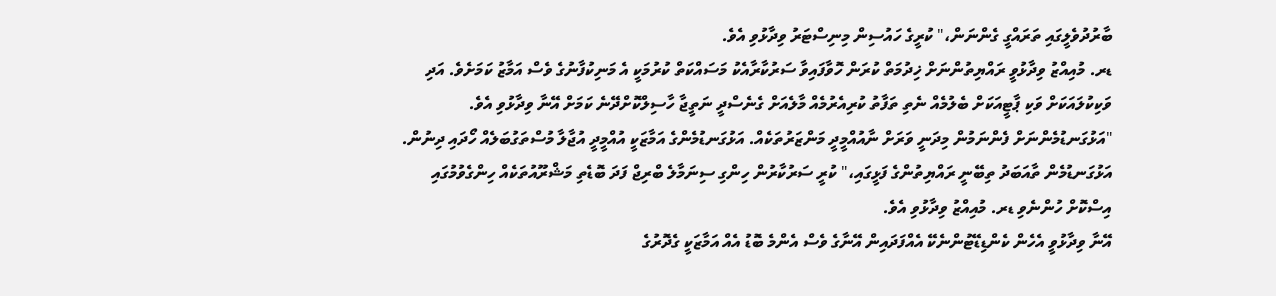ބާރުދުވެލީގައި ތަރައްގީ ގެންނަން،" ކުރީގެ ހައުސިން މިނިސްޓަރު ވިދާޅުވި އެވެ.
ޑރ. މުއިއްޒު ވިދާޅުވީ ރައްޔިތުންނަށް ޚިދުމަތް ކުރަން ހޮވާފައިވާ ސަރުކާރާއެކު މަސައްކަތް ކުރުމަކީ އެ މަނިކުފާނުގެ ވެސް އަމާޒު ކަމަށެވެ. އަދި ވަކިކުލައަކަށް ވަކި ޕާޓީއަކަށް ބެލުމެއް ނެތި ތަފާތު ކުރިއެރުމެއް މާލެއަށް ގެނެސްދީ ނަތީޖާ ހާސިލްކޮށްދޭނެ ކަމަށް އޭނާ ވިދާޅުވި އެވެ.
"އަޅުގަނޑުމެންނަށް ފެންނަމުން މިދަނީ ވަރަށް ނާއުއްމީދީ މަންޒަރުތަކެއް. އަޅުގަނޑުމެންގެ އަމާޒަކީ އުއްމީދީ އުޖާލާ މުސްތަގުބަލެއް ހޯދައި ދިނުން. އަޅުގަނޑުމެން ތާއަބަދު ތިބޭނީ ރައްޔިތުންގެ ފަޅީގައި،" ކުރީ ސަރުކާރުން ހިންގި ސިނަމާލެ ބްރިޖް ފަދަ ބޮޑެތި މަޝްރޫއުތަކެއް ހިންގެވުމުގައި އިސްކޮށް ހުންނެވި ޑރ. މުއިއްޒު ވިދާޅުވި އެވެ.
އޭނާ ވިދާޅުވީ އެހެން ކެންޑިޑޭޓުންނެކޭ އެއްފަދައިން އޭނާގެ ވެސް އެންމެ ބޮޑު އެއް އަމާޒަކީ ގެދޮރުގެ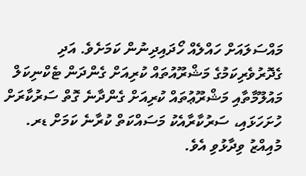މައްސަލައަށް ހައްލެއް ހޯދައިދިނުން ކަމަށެވެ. އަދި ގެދޮރުވެރިކަމުގެ މަޝްރޫއުތައް ކުރިއަށް ގެންދަން ޓެކްނިކަލް މައުލޫމާތާއި މަޝްރޫޢުތައް ކުރިއަށް ގެންދާނެ ގޮތް ސަރުކާރަށް ހުށަހަޅައި، ސަރުކާރާއެކު މަސައްކަތް ކުރާނެ ކަމަށް ޑރ. މުއިއްޒު ވިދާޅުވި އެވެ.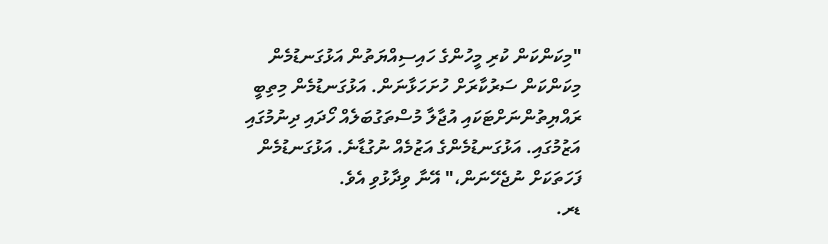"މިކަންކަން ކުރި މީހުންގެ ހައިސިއްޔަތުން އަޅުގަނޑުމެން މިކަންކަން ސަރުކާރަށް ހުށަހަޅާނަން. އަޅުގަނޑުމެން މިތިބީ ރައްޔިތުންނަށްޓަކައި އުޖާލާ މުސްތަގުބަލެއް ހޯދައި ދިނުމުގައި އަޒުމުގައި. އަޅުގަނޑުމެންގެ އަޒުމެއް ނުގުޑާނެ. އަޅުގަނޑުމެން ފަހަތަކަށް ނުޖެހޭނަން،" އޭނާ ވިދާޅުވި އެވެ.
ޑރ.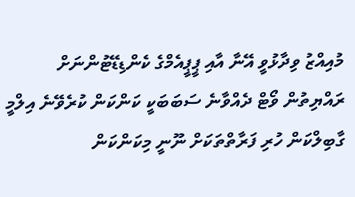މުއިއްޒު ވިދާޅުވީ އޭނާ އާއި ޕީޕީއެމްގެ ކެންޑިޑޭޓުންނަށް ރައްޔިތުން ވޯޓް ދެއްވާނެ ސަބަބަކީ ކަންކަން ކުރެވޭނެ އިލްމީ ގާބިލްކަން ހުރި ފަރާތްތަކަށް ނޫނީ މިކަންކަން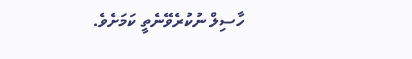ހާސިލް ނުކުރެވޭނެތީ ކަމަށެވެ.